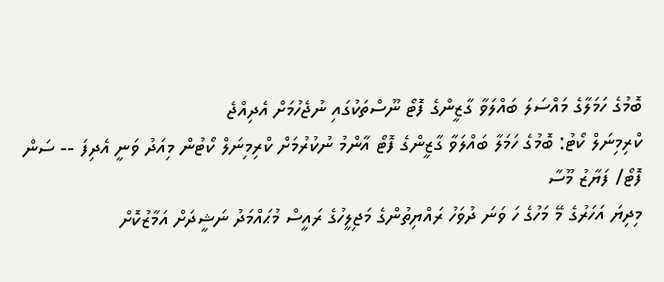ބޮމުގެ ހަމަލާގެ މައްސަލަ ބައްލަވާ ގާޒީންގެ ފޮޓޯ ނޫސްތަކުގައި ނުޖެހުމަށް އެދިއްޖެ
ކްރިމިނަލް ކޯޓު: ބޮމުގެ ހަމަލާ ބައްލަވާ ގާޒީންގެ ފޮޓޯ އާންމު ނުކުރުމަށް ކްރިމިނަލް ކޯޓުން މިއަދު ވަނީ އެދިފަ -- ސަން ފޮޓޯ/ ފަޔާޒު މޫސާ
މިދިޔަ އަހަރުގެ މޭ މަހުގެ ހަ ވަނަ ދުވަހު ރައްޔިތުންގެ މަޖިލީހުގެ ރައީސް މުޙައްމަދު ނަޝީދަށް އަމާޒުކޮށް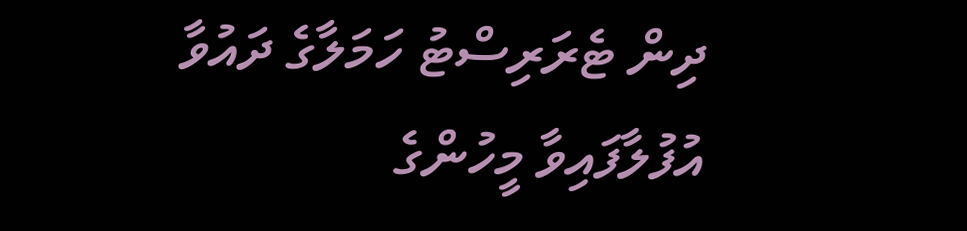ދިން ޓެރަރިސްޓު ހަމަލާގެ ދައުވާ އުފުލާފައިވާ މީހުންގެ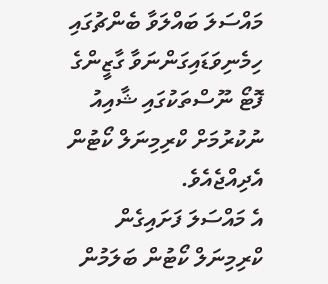މައްސަލަ ބައްލަވާ ބެންޗުގައި ހިމެނިވަޑައިގަންނަވާ ގާޒީންގެ ފޮޓޯ ނޫސްތަކުގައި ޝާއިއު ނުކުރުމަށް ކްރިމިނަލް ކޯޓުން އެދިއްޖެއެވެ.
އެ މައްސަލަ ފަށައިގެން ކްރިމިނަލް ކޯޓުން ބަލަމުން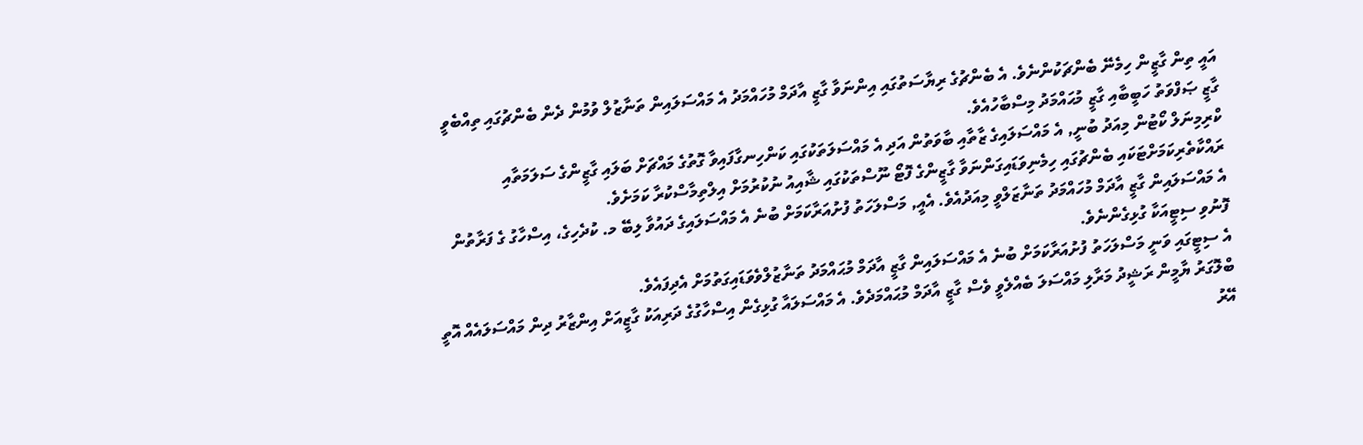އައީ ތިން ގާޒީން ހިމެނޭ ބެންޗަކުންނެވެ. އެ ބެންޗުގެ ރިޔާސަތުގައި އިންނަވާ ގާޒީ އާދަމް މުހައްމަދު އެ މައްސަލައިން ތަނާޒުލް ވުމުން ދެން ބެންޗުގައި ތިއްބެވީ ގާޒީ ޞަފްވަތު ހަބީބާއި ގާޒީ މުޙައްމަދު މިސްބާހުއެވެ.
ކްރިމިނަލް ކޯޓުން މިއަދު ބުނީ, އެ މައްސަލައިގެ ޒާތާއި ބާވަތުން އަދި އެ މައްސަލަތަކުގައި ކަންހިނގާފައިވާ ގޮތުގެ މައްޗަށް ބަލައި ގާޒީންގެ ސަލަމަތާއި ރައްކާތެރިކަމަށްޓަކައި ބެންޗުގައި ހިމެނިވަޑައިގަންނަވާ ގާޒީންގެ ފޮޓޯ ނޫސްތަކުގައި ޝާއިއު ނުކުރުމަށް އިލްތިމާސްކުރާ ކަމަށެވެ.
އެ މައްސަލައިން ގާޒީ އާދަމް މުހައްމަދު ތަނާޒަލްވީ މިއަދުއެވެ. އެއީ, މަސްލަހަތު ފުށުއަރާކަމަށް ބުނެ އެ މައްސަލައިގެ ދައުވާ ލިބޭ މ. ކުދެހިގެ، އިސްހާގު ގެ ފަރާތުން ފޮނުވި ސިޓީއަކާ ގުޅިގެންނެވެ.
އެ ސިޓީގައި ވަނީ މަސްލަހަތު ފުށުއަރާކަމަށް ބުނެ އެ މައްސަލައިން ގާޒީ އާދަމް މުޙައްމަދު ތަނާޒުލްވެވަޑައިގަތުމަށް އެދިފައެވެ.
ބްލޮގަރު ޔާމީން ރަޝީދު މަރާލި މައްސަލަ ބެއްލެވީ ވެސް ގާޒީ އާދަމް މުޙައްމަދެވެ. އެ މައްސަލައާ ގުޅިގެން އިސްހާގުގެ ދަރިއަކު ގާޒީއަށް އިންޒާރު ދިން މައްސަލައެއް އޮތީ އޭރު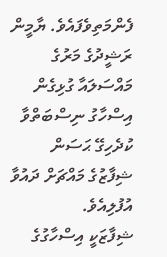ފެންމަތިވެފައެވެ. ޔާމީން ރަޝީދުގެ މަރުގެ މައްސަލައާ ގުޅިގެން އިސްހާގު ނިސްބަތްވާ ކުދެހިގޭ ޙަސަން ޝިފާޒުގެ މައްޗަށް ދައުވާ އުފުލިއެވެ.
ޝިފާޒަކީ އިސްހާގުގެ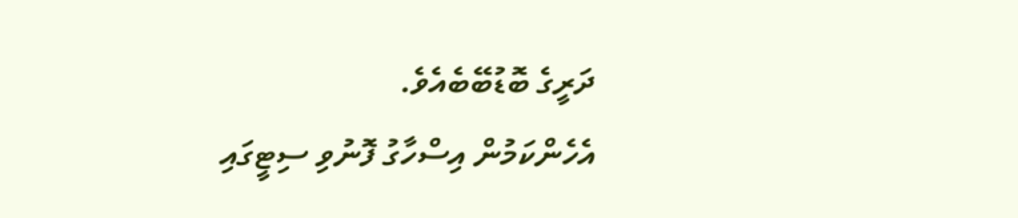ދަރީގެ ބޮޑުބޭބެއެވެ.
އެހެންކަމުން އިސްހާގު ފޮނުވި ސިޓީގައި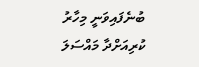ބުނެފައިވަނީ މިހާރު ކުރިއަށްދާ މައްސަލަ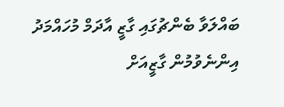ބައްލަވާ ބެންޗުގައި ގާޒީ އާދަމް މުހައްމަދު އިންނެވުމުން ގާޒީއަށް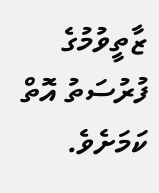ޒާތީވުމުގެ ފުރުސަތު އޮތް ކަމަށެވެ.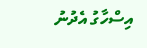އިސްހާގު އެދުނު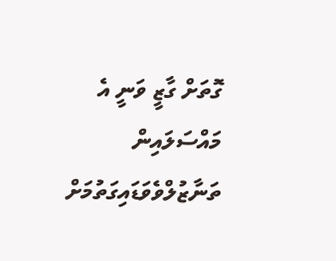ގޮތަށް ގާޒީ ވަނީ އެ މައްސަލައިން ތަނާޒުލްވެވަޑައިގަތުމަށް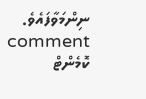ނިންމަވާފައެވެ.
comment ކޮމެންޓް